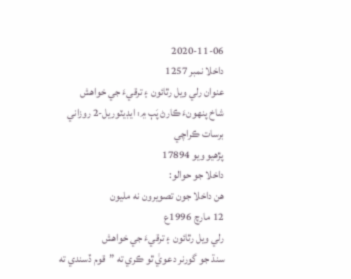2020-11-06
داخلا نمبر 1257
عنوان رلي ويل رٿائون ۽ ترقيءَ جي خواهش
شاخ پنهونءَ ڪارڻ پَٻ ۾: ايڊيٽوريل-2 روزاني برسات ڪراچي
پڙهيو ويو 17894
داخلا جو حوالو:
هن داخلا جون تصويرون نه مليون
12 مارچ 1996ع
رلي ويل رٿائون ۽ ترقيءَ جي خواهش
سنڌ جو گورنر دعويٰ ٿو ڪري ته ”قوم ڏسندي ته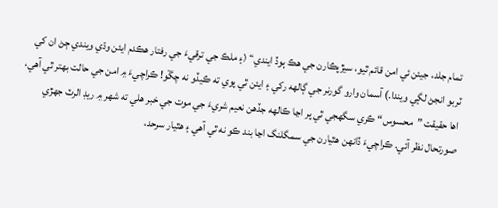تمام جلد، جيئن ئي امن قائم ٿيو، سيڙپڪارن جي هڪ ٻوڏ ايندي“ (۽ ملڪ جي ترقيءَ جي رفتار هڪدم ايئن وڌي ويندي ڄڻ ان کي ٽربو انجڻ لڳي ويندا.) آسمان وارو گورنر جي ڳالهه رکي ۽ ايئن ٿي پوي ته ڪيڏو نه چڱو! ڪراچيءَ ۾ امن جي حالت بهتر ٿي آهي، اها حقيقت ”محسوس“ ڪري سگهجي ٿي پر اڃا ڪالهه جڏهن نعيم شريءَ جي موت جي خبر هلي ته شهر ۾ ريڊ الرٽ جهڙي صورتحال نظر آئي. ڪراچيءَ ڏانهن هٿيارن جي سمگلنگ اڃا بند ڪو نه ٿي آهي ۽ هٿيار سرحد،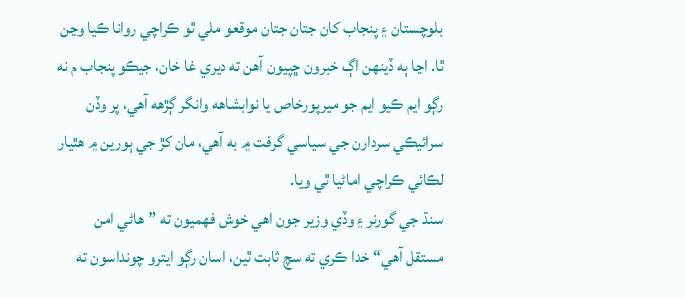بلوچستان ۽ پنجاب کان جتان جتان موقعو ملي ٿو ڪراچي روانا ڪيا وڃن ٿا. اڃا ٻه ڏينهن اڳ خبرون ڇپيون آهن ته ديري غا خان، جيڪو پنجاب م نه رڳو ايم ڪيو ايم جو ميرپورخاص يا نوابشاهه وانگر ڳڙهه آهي، پر وڏن سرائيڪي سردارن جي سياسي گرفت ۾ به آهي، مان کڙ جي ٻورين ۾ هٿيار لڪائي ڪراچي اماڻيا ٿي ويا.
سنڌ جي گورنر ۽ وڏي وزير جون اهي خوش فهميون ته ”هاڻي امن مستقل آهي“ خدا ڪري ته سچ ثابت ٿين، اسان رڳو ايترو چونداسون ته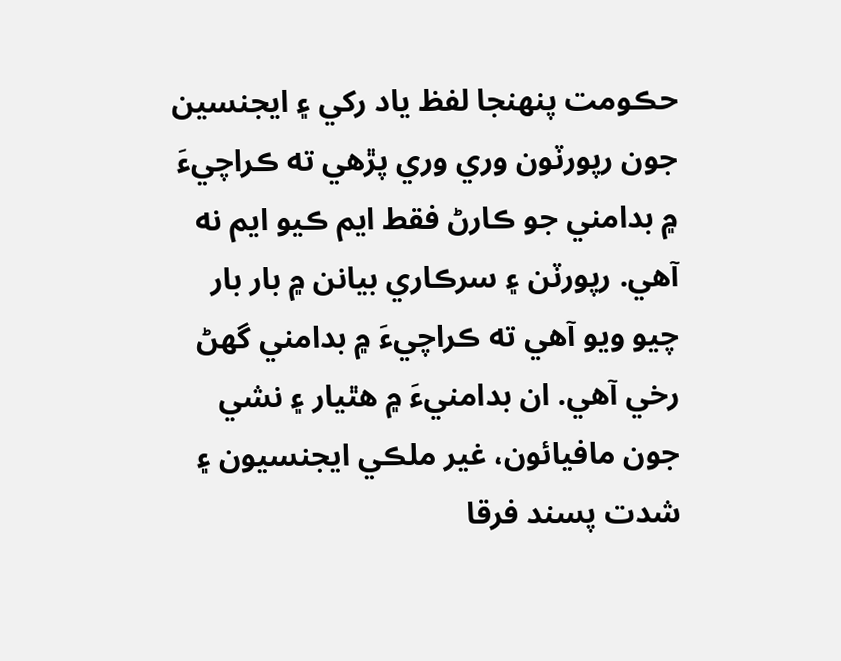حڪومت پنهنجا لفظ ياد رکي ۽ ايجنسين جون رپورٽون وري وري پڙهي ته ڪراچيءَ ۾ بدامني جو ڪارڻ فقط ايم ڪيو ايم نه آهي. رپورٽن ۽ سرڪاري بيانن ۾ بار بار چيو ويو آهي ته ڪراچيءَ ۾ بدامني گهڻ رخي آهي. ان بدامنيءَ ۾ هٿيار ۽ نشي جون مافيائون، غير ملڪي ايجنسيون ۽ شدت پسند فرقا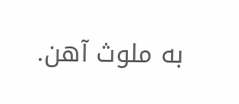به ملوث آهن.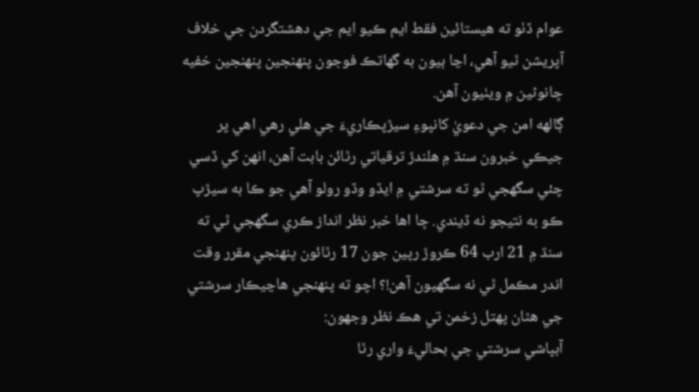عوام ڏٺو ته هيستائين فقط ايم ڪيو ايم جي دهشتگردن جي خلاف آپريشن ٿيو آهي، اڃا ٻيون به گهاتڪ فوجون پنهنجين پنهنجين خفيه ڇانوڻين ۾ ويٺيون آهن.
ڳالهه امن جي دعويٰ کانپوءِ سيڙپڪاريءَ جي هلي رهي اهي پر جيڪي خبرون سنڌ ۾ هلندڙ ترقياتي رٿائن بابت آهن، انهن کي ڏسي چئي سگهجي ٿو ته سرشتي ۾ ايڏو وڏو رولو آهي جو ڪا به سيڙپ ڪو به نتيجو نه ڏيندي. ڇا اها خبر نظر انداز ڪري سگهجي ٿي ته سنڌ ۾ 21 ارب 64 ڪروڙ رپين جون 17 رٿائون پنهنجي مقرر وقت اندر مڪمل ٿي نه سگهيون آهن!؟ اچو ته پنهنجي هاڃيڪار سرشتي جي هٿان پهتل زخمن تي هڪ نظر وجهون:
آبپاشي سرشتي جي بحاليءَ واري رٿا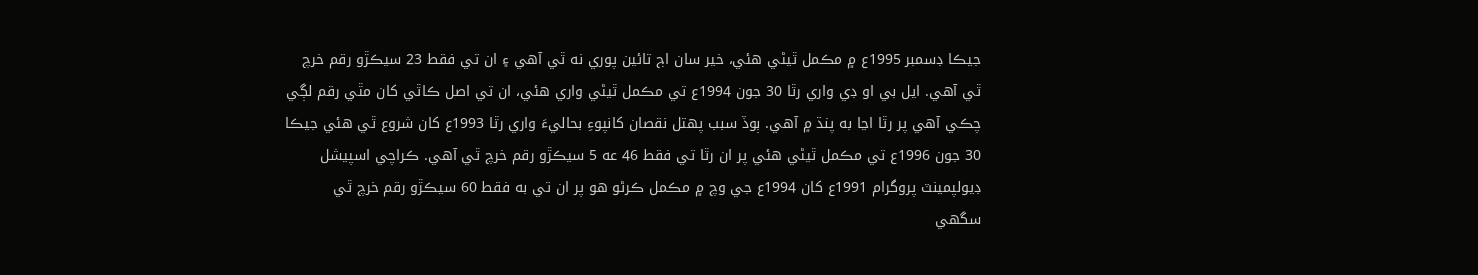جيڪا ڊسمبر 1995ع ۾ مڪمل ٿيڻي هئي، خير سان اڄ تائين پوري نه ٿي آهي ۽ ان تي فقط 23 سيڪڙو رقم خرچ ٿي آهي. ايل بي او ڊي واري رٿا 30 جون 1994ع تي مڪمل ٿيڻي واري هئي، ان تي اصل ڪاٿي کان مٿي رقم لڳي چڪي آهي پر رٿا اڃا به پنڌ ۾ آهي. ٻوڏ سبب پهتل نقصان کانپوءِ بحاليءَ واري رٿا 1993ع کان شروع ٿي هئي جيڪا 30 جون 1996ع تي مڪمل ٿيڻي هئي پر ان رٿا تي فقط 46 عه 5 سيڪڙو رقم خرچ ٿي آهي. ڪراچي اسپيشل ڊيولپمينٽ پروگرام 1991ع کان 1994ع جي وچ ۾ مڪمل ڪرڻو هو پر ان تي به فقط 60 سيڪڙو رقم خرچ ٿي سگهي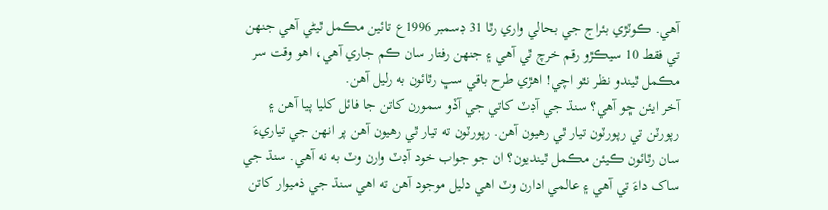آهي. ڪوٽڙي بئراج جي بحالي واري رٿا 31 ڊسمبر 1996ع تائين مڪمل ٿيڻي آهي جنهن تي فقط 10 سيڪڙو رقم خرچ ٿي آهي ۽ جنهن رفتار سان ڪم جاري آهي، اهو وقت سر مڪمل ٿيندو نظر نٿو اچي! اهڙي طرح باقي سڀ رٿائون به رليل آهن.
آخر ايئن ڇو آهي؟ سنڌ جي آڊٽ کاتي جي آڏو سمورن کاتن جا فائل کليا پيا آهن ۽ رپورٽن تي رپورٽون تيار ٿي رهيون آهن. رپورٽون ته تيار ٿي رهيون آهن پر انهن جي تياريءَ سان رٿائون ڪيئن مڪمل ٿينديون؟ ان جو جواب خود آڊٽ وارن وٽ به نه آهي. سنڌ جي ساک داءَ تي آهي ۽ عالمي ادارن وٽ اهي دليل موجود آهن ته اهي سنڌ جي ذميوار کاتن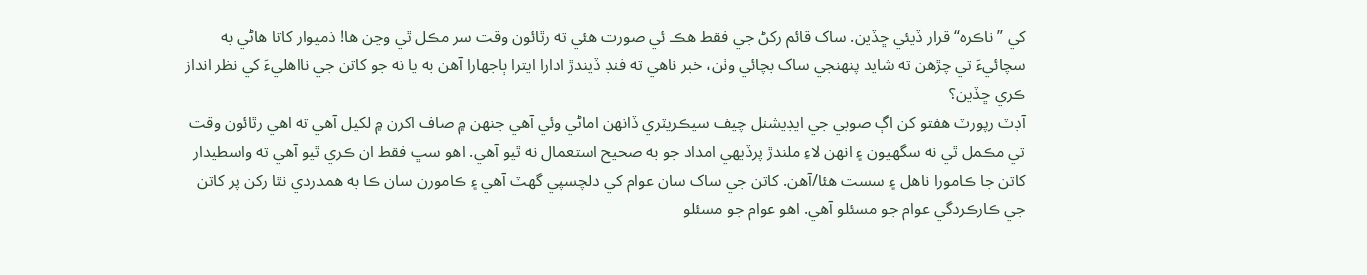کي ”ناڪره“ قرار ڏيئي ڇڏين. ساک قائم رکڻ جي فقط هڪ ئي صورت هئي ته رٿائون وقت سر مڪل ٿي وڃن ها! ذميوار کاتا هاڻي به سچائيءَ تي چڙهن ته شايد پنهنجي ساک بچائي وٺن، خبر ناهي ته فنڊ ڏيندڙ ادارا ايترا ٻاجهارا آهن به يا نه جو کاتن جي نااهليءَ کي نظر انداز ڪري ڇڏين؟
آڊٽ رپورٽ هفتو کن اڳ صوبي جي ايڊيشنل چيف سيڪريٽري ڏانهن اماڻي وئي آهي جنهن ۾ صاف اکرن ۾ لکيل آهي ته اهي رٿائون وقت تي مڪمل ٿي نه سگهيون ۽ انهن لاءِ ملندڙ پرڏيهي امداد جو به صحيح استعمال نه ٿيو آهي. اهو سڀ فقط ان ڪري ٿيو آهي ته واسطيدار کاتن جا ڪامورا ناهل ۽ سست هئا/آهن. کاتن جي ساک سان عوام کي دلچسپي گهٽ آهي ۽ ڪامورن سان ڪا به همدردي نٿا رکن پر کاتن جي ڪارڪردگي عوام جو مسئلو آهي. اهو عوام جو مسئلو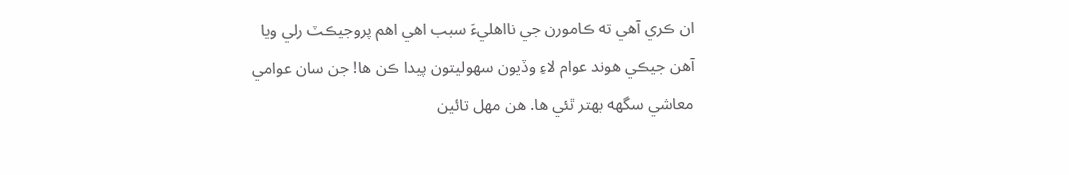ان ڪري آهي ته ڪامورن جي نااهليءَ سبب اهي اهم پروجيڪٽ رلي ويا آهن جيڪي هوند عوام لاءِ وڏيون سهوليتون پيدا ڪن ها! جن سان عوامي معاشي سگهه بهتر ٿئي ها. هن مهل تائين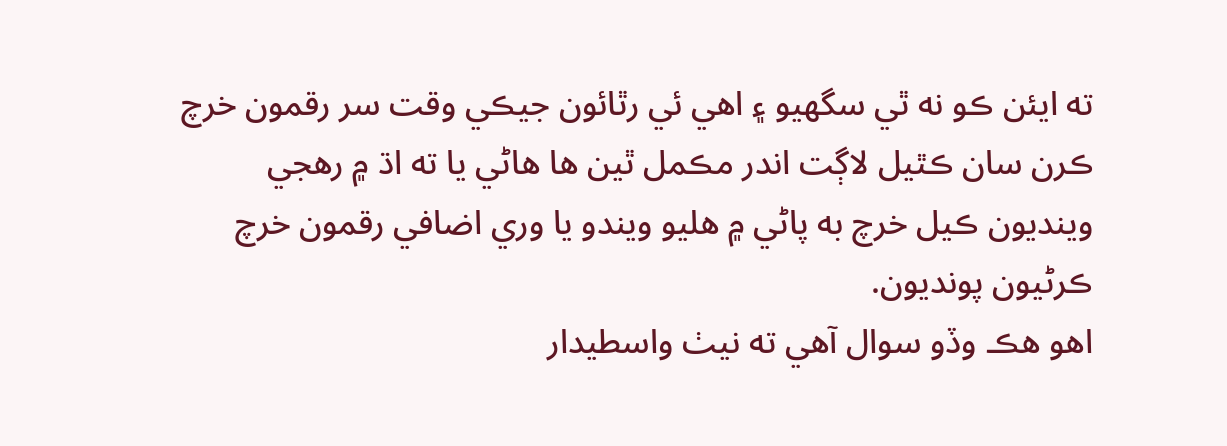ته ايئن ڪو نه ٿي سگهيو ۽ اهي ئي رٿائون جيڪي وقت سر رقمون خرچ ڪرن سان ڪٿيل لاڳت اندر مڪمل ٿين ها هاڻي يا ته اڌ ۾ رهجي وينديون ڪيل خرچ به پاڻي ۾ هليو ويندو يا وري اضافي رقمون خرچ ڪرڻيون پونديون.
اهو هڪ وڏو سوال آهي ته نيٺ واسطيدار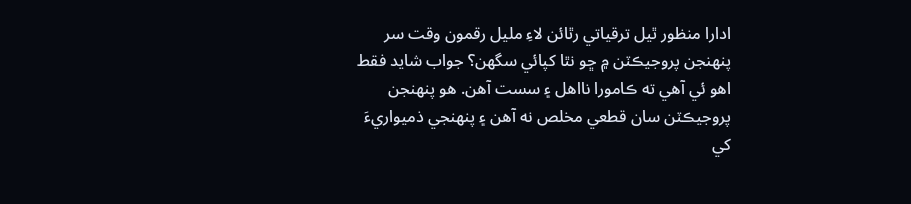ادارا منظور ٿيل ترقياتي رٿائن لاءِ مليل رقمون وقت سر پنهنجن پروجيڪٽن ۾ ڇو نٿا کپائي سگهن؟ جواب شايد فقط اهو ئي آهي ته ڪامورا نااهل ۽ سست آهن. هو پنهنجن پروجيڪٽن سان قطعي مخلص نه آهن ۽ پنهنجي ذميواريءَ کي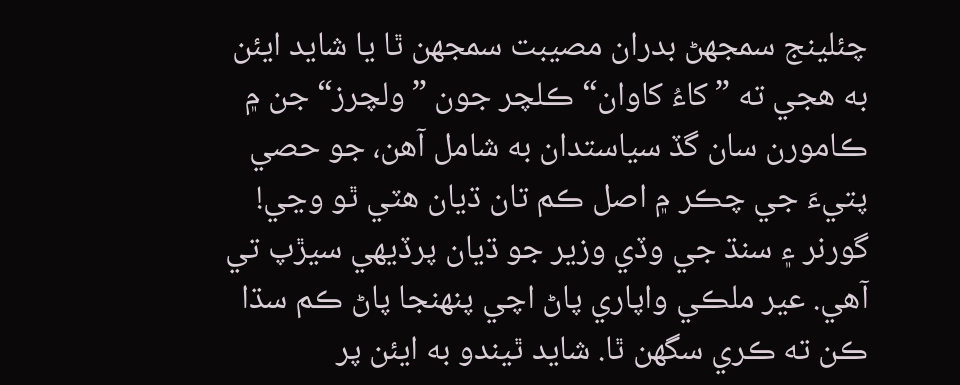چئلينج سمجهڻ بدران مصيبت سمجهن ٿا يا شايد ايئن به هجي ته ”کاءُ کاوان“ ڪلچر جون ”ولچرز“ جن ۾ ڪامورن سان گڏ سياستدان به شامل آهن، جو حصي پتيءَ جي چڪر ۾ اصل ڪم تان ڌيان هٽي ٿو وڃي!
گورنر ۽ سنڌ جي وڏي وزير جو ڌيان پرڏيهي سيڙپ تي آهي. عير ملڪي واپاري پاڻ اچي پنهنجا پاڻ ڪم سڌا ڪن ته ڪري سگهن ٿا. شايد ٿيندو به ايئن پر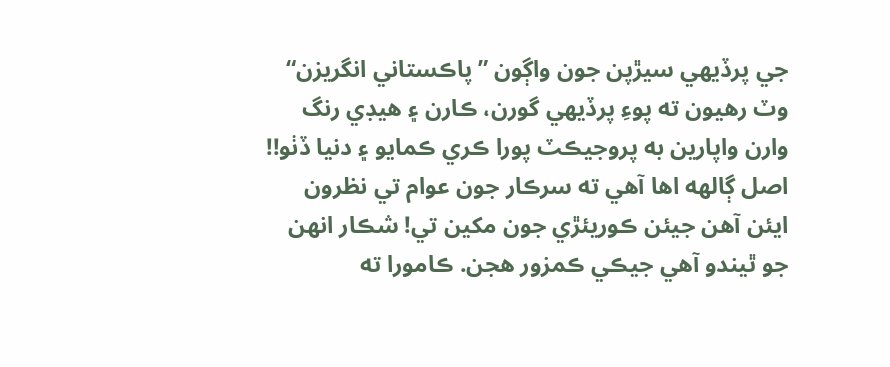جي پرڏيهي سيڙپن جون واڳون ”پاڪستاني انگريزن“ وٽ رهيون ته پوءِ پرڏيهي گورن، ڪارن ۽ هيڊي رنگ وارن واپارين به پروجيڪٽ پورا ڪري ڪمايو ۽ دنيا ڏٺو!! اصل ڳالهه اها آهي ته سرڪار جون عوام تي نظرون ايئن آهن جيئن ڪوريئڙي جون مکين تي! شڪار انهن جو ٿيندو آهي جيڪي ڪمزور هجن. ڪامورا ته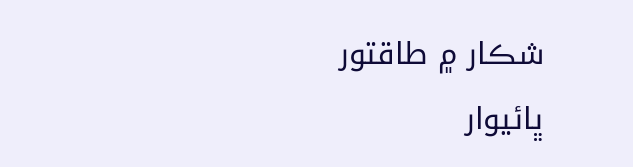شڪار ۾ طاقتور ڀائيوار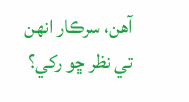آهن، سرڪار انهن تي نظر ڇو رکي؟